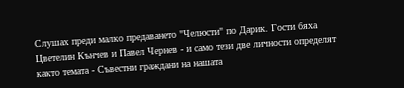Слушах преди малко предаването "Челюсти" по Дарик. Гости бяха Цветелин Кънчев и Павел Чернев - и само тези две личности определят както темата - Съвестни граждани на нашата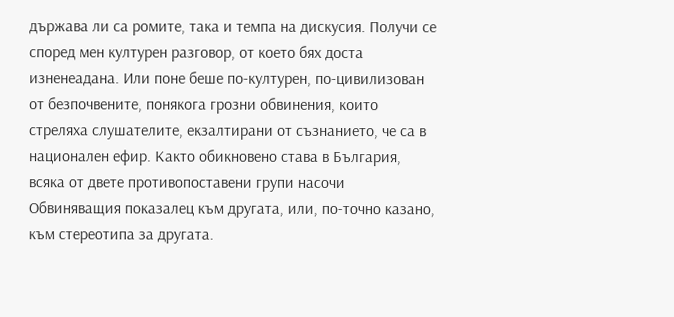държава ли са ромите, така и темпа на дискусия. Получи се според мен културен разговор, от което бях доста изненеадана. Или поне беше по-културен, по-цивилизован от безпочвените, понякога грозни обвинения, които стреляха слушателите, екзалтирани от съзнанието, че са в национален ефир. Както обикновено става в България, всяка от двете противопоставени групи насочи Обвиняващия показалец към другата, или, по-точно казано, към стереотипа за другата.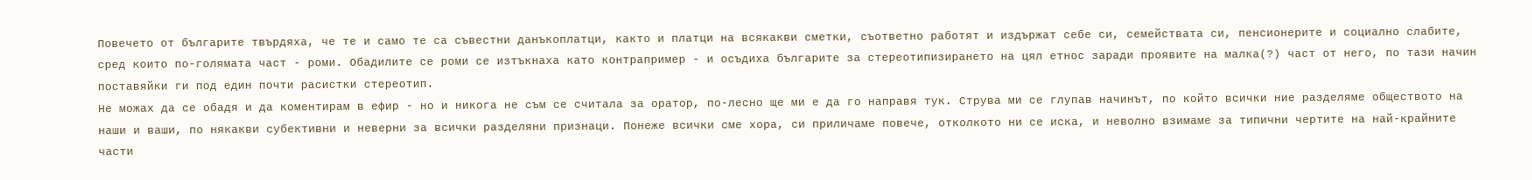Повечето от българите твърдяха, че те и само те са съвестни данъкоплатци, както и платци на всякакви сметки, съответно работят и издържат себе си, семействата си, пенсионерите и социално слабите, сред които по-голямата част - роми. Обадилите се роми се изтъкнаха като контрапример - и осъдиха българите за стереотипизирането на цял етнос заради проявите на малка(?) част от него, по тази начин поставяйки ги под един почти расистки стереотип.
Не можах да се обадя и да коментирам в ефир - но и никога не съм се считала за оратор, по-лесно ще ми е да го направя тук. Струва ми се глупав начинът, по който всички ние разделяме обществото на наши и ваши, по някакви субективни и неверни за всички разделяни признаци. Понеже всички сме хора, си приличаме повече, отколкото ни се иска, и неволно взимаме за типични чертите на най-крайните части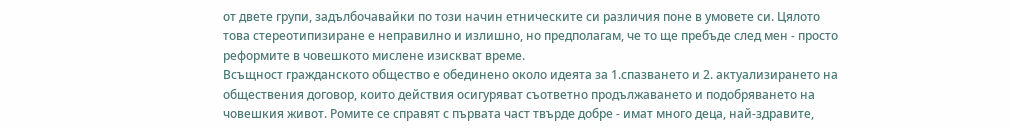от двете групи, задълбочавайки по този начин етническите си различия поне в умовете си. Цялото това стереотипизиране е неправилно и излишно, но предполагам, че то ще пребъде след мен - просто реформите в човешкото мислене изискват време.
Всъщност гражданското общество е обединено около идеята за 1.спазването и 2. актуализирането на обществения договор, които действия осигуряват съответно продължаването и подобряването на човешкия живот. Ромите се справят с първата част твърде добре - имат много деца, най-здравите,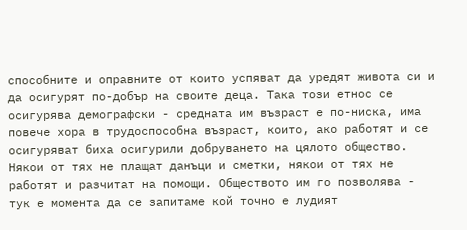способните и оправните от които успяват да уредят живота си и да осигурят по-добър на своите деца. Така този етнос се осигурява демографски - средната им възраст е по-ниска, има повече хора в трудоспособна възраст, които, ако работят и се осигуряват биха осигурили добруването на цялото общество. Някои от тях не плащат данъци и сметки, някои от тях не работят и разчитат на помощи. Обществото им го позволява - тук е момента да се запитаме кой точно е лудият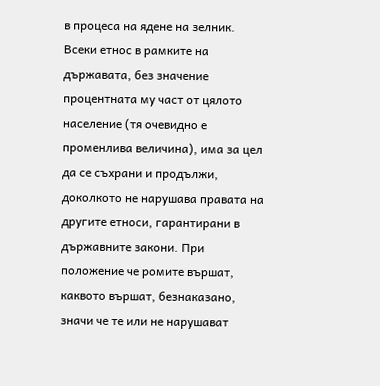в процеса на ядене на зелник. Всеки етнос в рамките на държавата, без значение процентната му част от цялото население (тя очевидно е променлива величина), има за цел да се съхрани и продължи, доколкото не нарушава правата на другите етноси, гарантирани в държавните закони. При положение че ромите вършат, каквото вършат, безнаказано, значи че те или не нарушават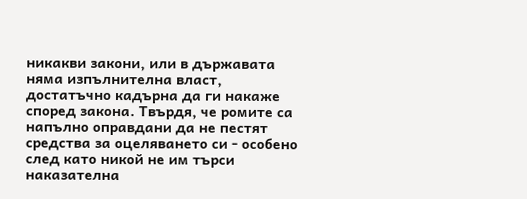никакви закони, или в държавата няма изпълнителна власт, достатъчно кадърна да ги накаже според закона. Твърдя, че ромите са напълно оправдани да не пестят средства за оцеляването си - особено след като никой не им търси наказателна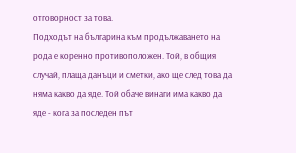отговорност за това.
Подходът на българина към продължаването на рода е коренно противоположен. Той, в общия случай, плаща данъци и сметки, ако ще след това да няма какво да яде. Той обаче винаги има какво да яде - кога за последен път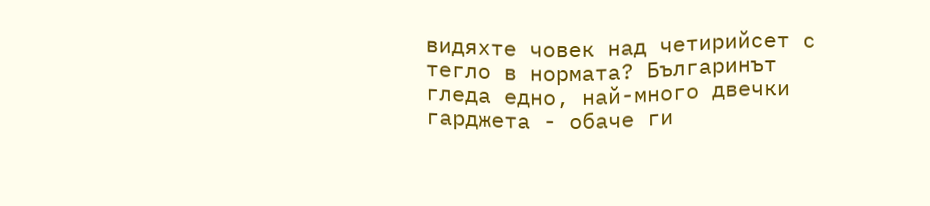видяхте човек над четирийсет с тегло в нормата? Българинът гледа едно, най-много двечки гарджета - обаче ги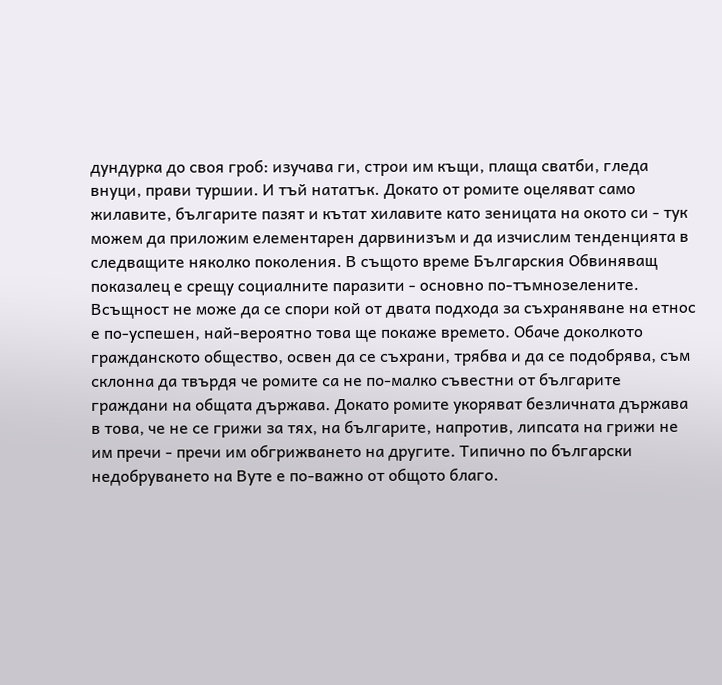дундурка до своя гроб: изучава ги, строи им къщи, плаща сватби, гледа внуци, прави туршии. И тъй нататък. Докато от ромите оцеляват само жилавите, българите пазят и кътат хилавите като зеницата на окото си - тук можем да приложим елементарен дарвинизъм и да изчислим тенденцията в следващите няколко поколения. В същото време Българския Обвиняващ показалец е срещу социалните паразити - основно по-тъмнозелените.
Всъщност не може да се спори кой от двата подхода за съхраняване на етнос е по-успешен, най-вероятно това ще покаже времето. Обаче доколкото гражданското общество, освен да се съхрани, трябва и да се подобрява, съм склонна да твърдя че ромите са не по-малко съвестни от българите граждани на общата държава. Докато ромите укоряват безличната държава в това, че не се грижи за тях, на българите, напротив, липсата на грижи не им пречи - пречи им обгрижването на другите. Типично по български недобруването на Вуте е по-важно от общото благо.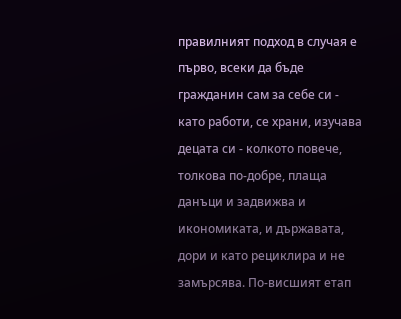правилният подход в случая е първо, всеки да бъде гражданин сам за себе си - като работи, се храни, изучава децата си - колкото повече, толкова по-добре, плаща данъци и задвижва и икономиката, и държавата, дори и като рециклира и не замърсява. По-висшият етап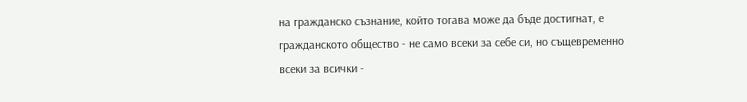на гражданско съзнание, който тогава може да бъде достигнат, е гражданското общество - не само всеки за себе си, но същевременно всеки за всички -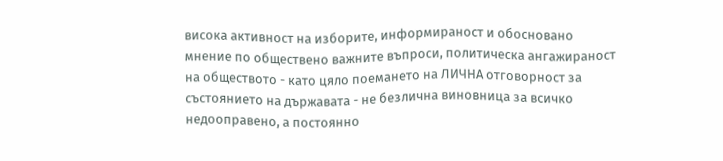висока активност на изборите, информираност и обосновано мнение по обществено важните въпроси, политическа ангажираност на обществото - като цяло поемането на ЛИЧНА отговорност за състоянието на държавата - не безлична виновница за всичко недооправено, а постоянно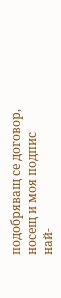подобряващ се договор, носещ и моя подпис най-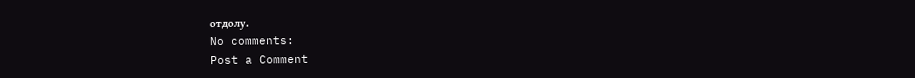отдолу.
No comments:
Post a Comment